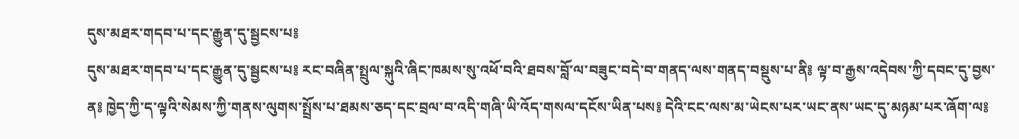དུས་མཐར་གདབ་པ་དང་རྒྱུན་དུ་སྦྱངས་པ༔
དུས་མཐར་གདབ་པ་དང་རྒྱུན་དུ་སྦྱངས་པ༔ རང་བཞིན་སྤྲུལ་སྐུའི་ཞིང་ཁམས་སུ་འཕོ་བའི་ཐབས་བློ་ལ་བཟུང་བདེ་བ་གནད་ལས་གནད་བསྡུས་པ་ནི༔ ལྟ་བ་རྒྱས་འདེབས་ཀྱི་དབང་དུ་བྱས་ན༔ ཁྱེད་ཀྱི་ད་ལྟའི་སེམས་ཀྱི་གནས་ལུགས་སྤྲོས་པ་ཐམས་ཅད་དང་བྲལ་བ་འདི་གཞི་ཡི་འོད་གསལ་དངོས་ཡིན་པས༔ དེའི་ངང་ལས་མ་ཡེངས་པར་ཡང་ནས་ཡང་དུ་མཉམ་པར་ཞོག་ལ༔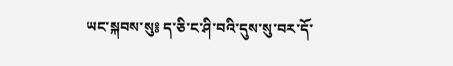ཡང་སྐབས་སུ༔ ད་ཅི་ང་ཤི་བའི་དུས་སུ་བར་དོ་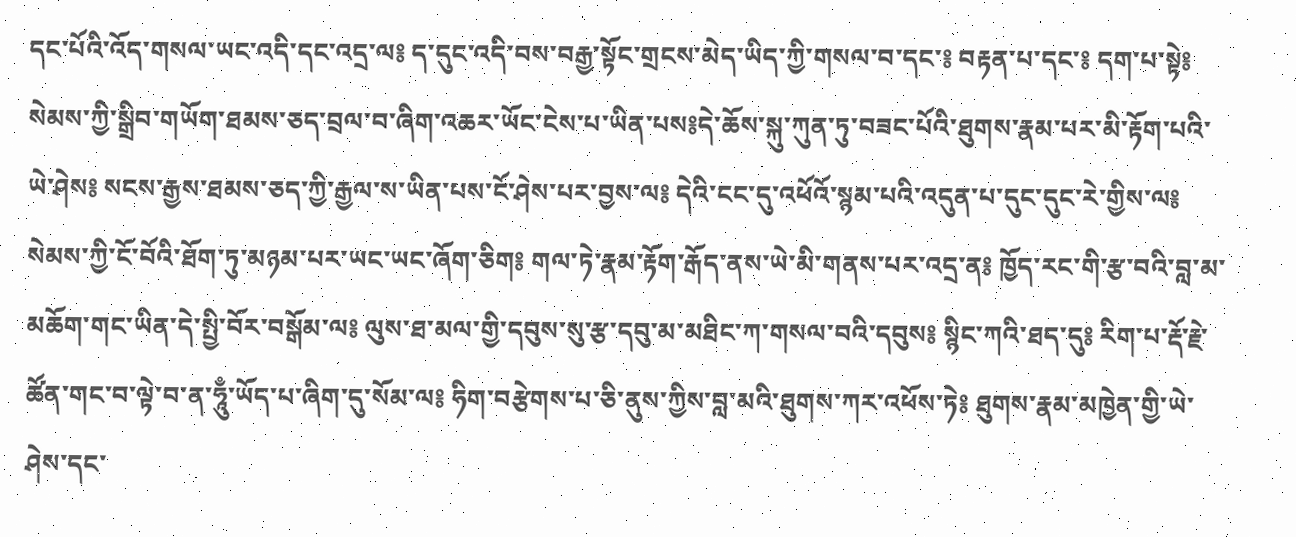དང་པོའི་འོད་གསལ་ཡང་འདི་དང་འདྲ་ལ༔ ད་དུང་འདི་བས་བརྒྱ་སྟོང་གྲངས་མེད་ཡིད་ཀྱི་གསལ་བ་དང་༔ བརྟན་པ་དང་༔ དག་པ་སྟེ༔ སེམས་ཀྱི་སྒྲིབ་གཡོག་ཐམས་ཅད་བྲལ་བ་ཞིག་འཆར་ཡོང་ངེས་པ་ཡིན་པས༔དེ་ཆོས་སྐུ་ཀུན་ཏུ་བཟང་པོའི་ཐུགས་རྣམ་པར་མི་རྟོག་པའི་ཡེ་ཤེས༔ སངས་རྒྱས་ཐམས་ཅད་ཀྱི་རྒྱལ་ས་ཡིན་པས་ངོ་ཤེས་པར་བྱས་ལ༔ དེའི་ངང་དུ་འཕོའོ་སྙམ་པའི་འདུན་པ་དུང་དུང་རེ་གྱིས་ལ༔ སེམས་ཀྱི་ངོ་བོའི་ཐོག་ཏུ་མཉམ་པར་ཡང་ཡང་ཞོག་ཅིག༔ གལ་ཏེ་རྣམ་རྟོག་རྒོད་ནས་ཡེ་མི་གནས་པར་འདྲ་ན༔ ཁྱོད་རང་གི་རྩ་བའི་བླ་མ་མཆོག་གང་ཡིན་དེ་སྤྱི་བོར་བསྒོམ་ལ༔ ལུས་ཐ་མལ་གྱི་དབུས་སུ་རྩ་དབུ་མ་མཐིང་ཀ་གསལ་བའི་དབུས༔ སྙིང་ཀའི་ཐད་དུ༔ རིག་པ་རྡོ་རྗེ་ཚོན་གང་བ་ལྟེ་བ་ན་ཧཱུྃ་ཡོད་པ་ཞིག་དུ་སོམ་ལ༔ ཧིག་བརྩེགས་པ་ཅི་ནུས་ཀྱིས་བླ་མའི་ཐུགས་ཀར་འཕོས་ཏེ༔ ཐུགས་རྣམ་མཁྱེན་གྱི་ཡེ་ཤེས་དང་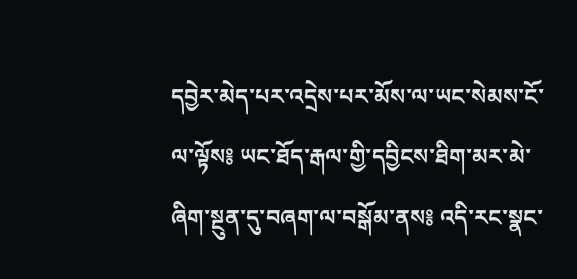དབྱེར་མེད་པར་འདྲེས་པར་མོས་ལ་ཡང་སེམས་ངོ་ལ་ལྟོས༔ ཡང་ཐོད་རྒལ་གྱི་དབྱིངས་ཐིག་མར་མེ་ཞིག་སྔུན་དུ་བཞག་ལ་བསྒོམ་ནས༔ འདི་རང་སྣང་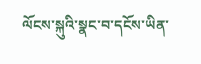ལོངས་སྐུའི་སྣང་བ་དངོས་ཡིན་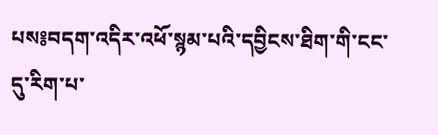པས༔བདག་འདིར་འཕོ་སྙམ་པའི་དབྱིངས་ཐིག་གི་ངང་དུ་རིག་པ་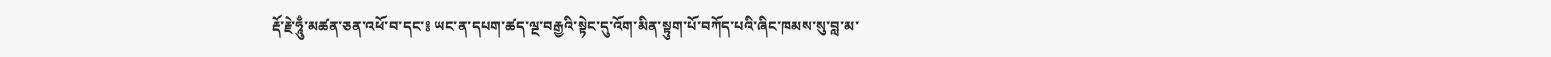རྡོ་རྗེ་ཧཱུྃ་མཚན་ཅན་འཕོ་བ་དང་༔ ཡང་ན་དཔག་ཚད་ལྔ་བརྒྱའི་སྟེང་དུ་འོག་མིན་སྟུག་པོ་བཀོད་པའི་ཞིང་ཁམས་སུ་བླ་མ་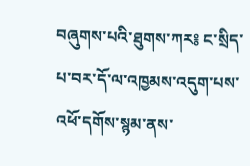བཞུགས་པའི་ཐུགས་ཀར༔ ང་སྲིད་པ་བར་དོ་ལ་འཁྱམས་འདུག་པས་འཕོ་དགོས་སྙམ་ནས་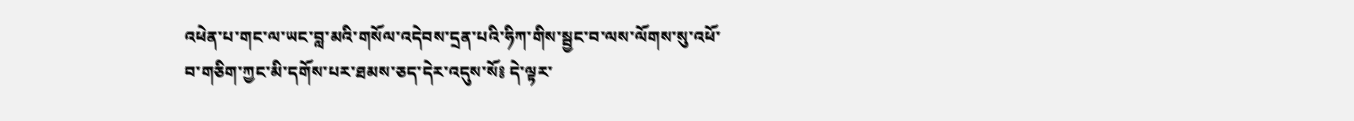འཕེན་པ་གང་ལ་ཡང་བླ་མའི་གསོལ་འདེབས་དྲན་པའི་ཧིཀ་གིས་སྦྱང་བ་ལས་ལོགས་སུ་འཕོ་བ་གཅིག་ཀྱང་མི་དགོས་པར་ཐམས་ཅད་དེར་འདུས་སོ༔ དེ་ལྟར་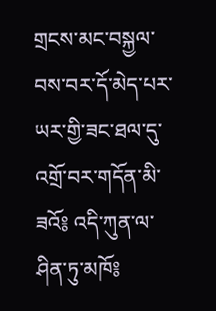གྲངས་མང་བསྐྱལ་བས་བར་དོ་མེད་པར་ཡར་གྱི་ཟང་ཐལ་དུ་འགྲོ་བར་གདོན་མི་ཟའོ༔ འདི་ཀུན་ལ་ཤིན་ཏུ་མཁོ༔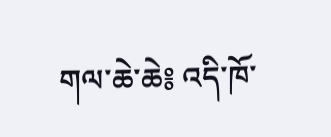གལ་ཆེ་ཆེ༔ འདི་ཁོ་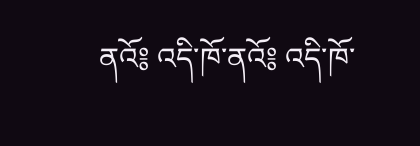ནའོ༔ འདི་ཁོ་ནའོ༔ འདི་ཁོ་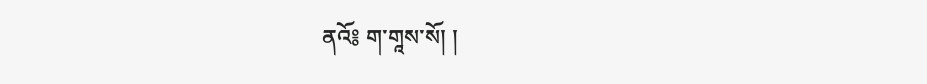ནའོ༔ ག་གཱས་སོ། །